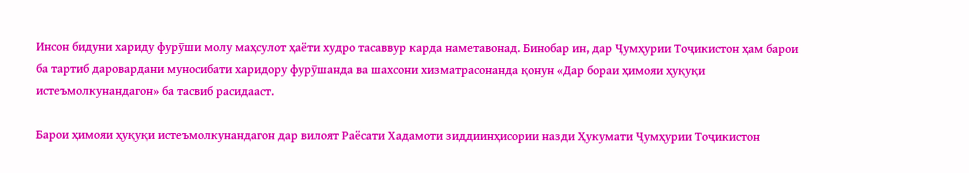Инсон бидуни хариду фурӯши молу маҳсулот ҳаёти худро тасаввур карда наметавонад. Бинобар ин, дар Ҷумҳурии Тоҷикистон ҳам барои ба тартиб даровардани муносибати харидору фурӯшанда ва шахсони хизматрасонанда қонун «Дар бораи ҳимояи ҳуқуқи истеъмолкунандагон» ба тасвиб расидааст.

Барои ҳимояи ҳуқуқи истеъмолкунандагон дар вилоят Раёсати Хадамоти зиддиинҳисории назди Ҳукумати Ҷумҳурии Тоҷикистон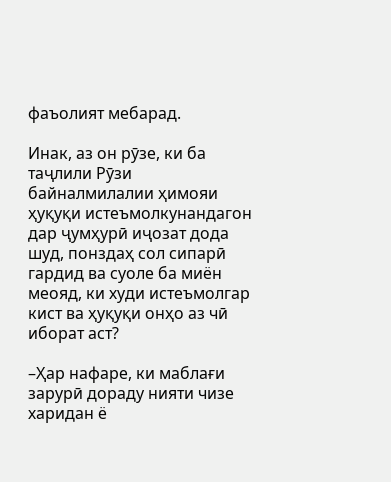фаъолият мебарад.

Инак, аз он рӯзе, ки ба таҷлили Рӯзи байналмилалии ҳимояи ҳуқуқи истеъмолкунандагон дар ҷумҳурӣ иҷозат дода шуд, понздаҳ сол сипарӣ гардид ва суоле ба миён меояд, ки худи истеъмолгар кист ва ҳуқуқи онҳо аз чӣ иборат аст?

–Ҳар нафаре, ки маблағи зарурӣ дораду нияти чизе харидан ё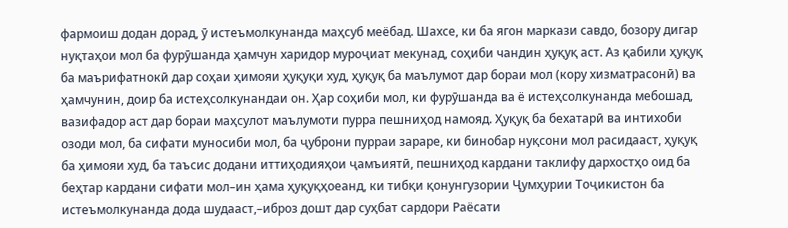фармоиш додан дорад, ӯ истеъмолкунанда маҳсуб меёбад. Шахсе, ки ба ягон маркази савдо, бозору дигар нуқтаҳои мол ба фурӯшанда ҳамчун харидор муроҷиат мекунад, соҳиби чандин ҳуқуқ аст. Аз қабили ҳуқуқ ба маърифатнокӣ дар соҳаи ҳимояи ҳуқуқи худ, ҳуқуқ ба маълумот дар бораи мол (кору хизматрасонӣ) ва ҳамчунин, доир ба истеҳсолкунандаи он. Ҳар соҳиби мол, ки фурӯшанда ва ё истеҳсолкунанда мебошад, вазифадор аст дар бораи маҳсулот маълумоти пурра пешниҳод намояд. Ҳуқуқ ба бехатарӣ ва интихоби озоди мол, ба сифати муносиби мол, ба ҷуброни пурраи зараре, ки бинобар нуқсони мол расидааст, ҳуқуқ ба ҳимояи худ, ба таъсис додани иттиҳодияҳои ҷамъиятӣ, пешниҳод кардани таклифу дархостҳо оид ба беҳтар кардани сифати мол–ин ҳама ҳуқуқҳоеанд, ки тибқи қонунгузории Ҷумҳурии Тоҷикистон ба истеъмолкунанда дода шудааст,–иброз дошт дар суҳбат сардори Раёсати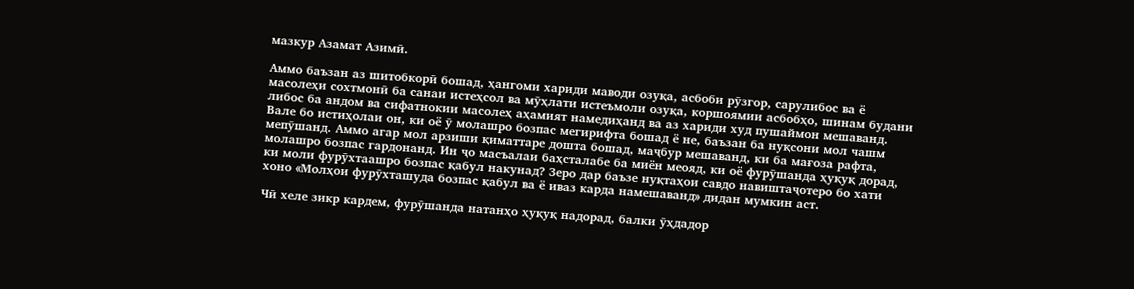мазкур Азамат Азимӣ.

Аммо баъзан аз шитобкорӣ бошад, ҳангоми хариди маводи озуқа, асбоби рӯзгор, сарулибос ва ё масолеҳи сохтмонӣ ба санаи истеҳсол ва мӯҳлати истеъмоли озуқа, коршоямии асбобҳо, шинам будани либос ба андом ва сифатнокии масолеҳ аҳамият намедиҳанд ва аз хариди худ пушаймон мешаванд. Вале бо истиҳолаи он, ки оё ӯ молашро бозпас мегирифта бошад ё не, баъзан ба нуқсони мол чашм мепӯшанд. Аммо агар мол арзиши қиматтаре дошта бошад, маҷбур мешаванд, ки ба мағоза рафта, молашро бозпас гардонанд. Ин ҷо масъалаи баҳсталабе ба миён меояд, ки оё фурӯшанда ҳуқуқ дорад, ки моли фурӯхтаашро бозпас қабул накунад? Зеро дар баъзе нуқтаҳои савдо навиштаҷотеро бо хати хоно «Молҳои фурӯхташуда бозпас қабул ва ё иваз карда намешаванд» дидан мумкин аст.

Чӣ хеле зикр кардем, фурӯшанда натанҳо ҳуқуқ надорад, балки ӯҳдадор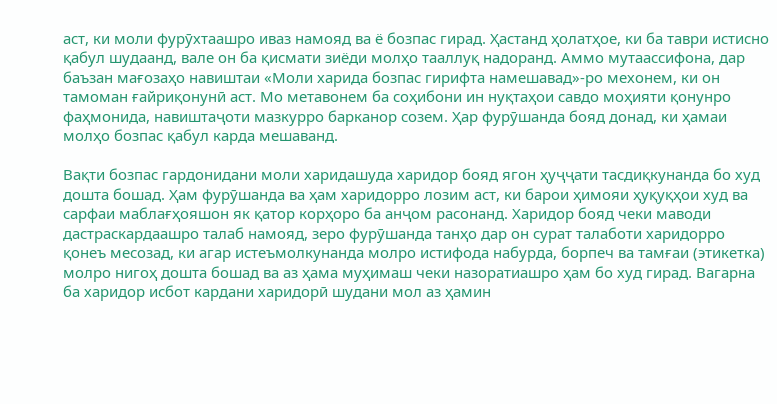аст, ки моли фурӯхтаашро иваз намояд ва ё бозпас гирад. Ҳастанд ҳолатҳое, ки ба таври истисно қабул шудаанд, вале он ба қисмати зиёди молҳо тааллуқ надоранд. Аммо мутаассифона, дар баъзан мағозаҳо навиштаи «Моли харида бозпас гирифта намешавад»-ро мехонем, ки он тамоман ғайриқонунӣ аст. Мо метавонем ба соҳибони ин нуқтаҳои савдо моҳияти қонунро фаҳмонида, навиштаҷоти мазкурро барканор созем. Ҳар фурӯшанда бояд донад, ки ҳамаи молҳо бозпас қабул карда мешаванд.

Вақти бозпас гардонидани моли харидашуда харидор бояд ягон ҳуҷҷати тасдиқкунанда бо худ дошта бошад. Ҳам фурӯшанда ва ҳам харидорро лозим аст, ки барои ҳимояи ҳуқуқҳои худ ва сарфаи маблағҳояшон як қатор корҳоро ба анҷом расонанд. Харидор бояд чеки маводи дастраскардаашро талаб намояд, зеро фурӯшанда танҳо дар он сурат талаботи харидорро қонеъ месозад, ки агар истеъмолкунанда молро истифода набурда, борпеч ва тамғаи (этикетка) молро нигоҳ дошта бошад ва аз ҳама муҳимаш чеки назоратиашро ҳам бо худ гирад. Вагарна ба харидор исбот кардани харидорӣ шудани мол аз ҳамин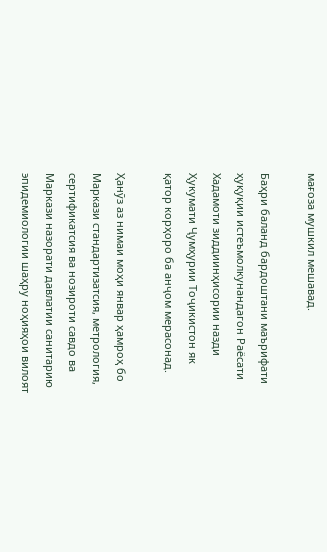мағоза мушкил мешавад.

Баҳри баланд бардоштани маърифати ҳуқуқии истеъмолкунандагон Раёсати Хадамоти зиддиинҳисории назди Ҳукумати Ҷумҳурии Тоҷикистон як қатор корҳоро ба анҷом мерасонад.

Ҳанӯз аз нимаи моҳи январ ҳамроҳ бо Маркази стандартизатсия, метрология, сертификатсия ва нозироти савдо ва Маркази назорати давлатии санитарию эпидемиологии шаҳру ноҳияҳои вилоят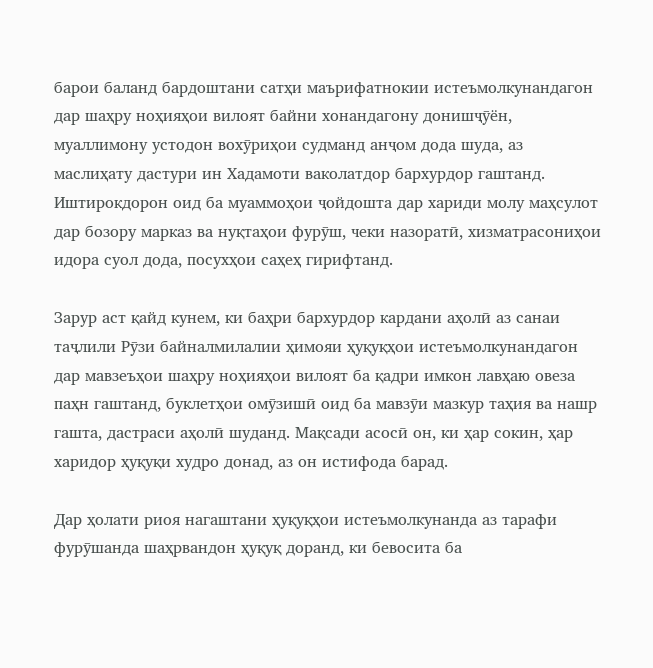барои баланд бардоштани сатҳи маърифатнокии истеъмолкунандагон дар шаҳру ноҳияҳои вилоят байни хонандагону донишҷӯён, муаллимону устодон вохӯриҳои судманд анҷом дода шуда, аз маслиҳату дастури ин Хадамоти ваколатдор бархурдор гаштанд. Иштирокдорон оид ба муаммоҳои ҷойдошта дар хариди молу маҳсулот дар бозору марказ ва нуқтаҳои фурӯш, чеки назоратӣ, хизматрасониҳои идора суол дода, посухҳои саҳеҳ гирифтанд.

Зарур аст қайд кунем, ки баҳри бархурдор кардани аҳолӣ аз санаи таҷлили Рӯзи байналмилалии ҳимояи ҳуқуқҳои истеъмолкунандагон дар мавзеъҳои шаҳру ноҳияҳои вилоят ба қадри имкон лавҳаю овеза паҳн гаштанд, буклетҳои омӯзишӣ оид ба мавзӯи мазкур таҳия ва нашр гашта, дастраси аҳолӣ шуданд. Мақсади асосӣ он, ки ҳар сокин, ҳар харидор ҳуқуқи худро донад, аз он истифода барад.

Дар ҳолати риоя нагаштани ҳуқуқҳои истеъмолкунанда аз тарафи фурӯшанда шаҳрвандон ҳуқуқ доранд, ки бевосита ба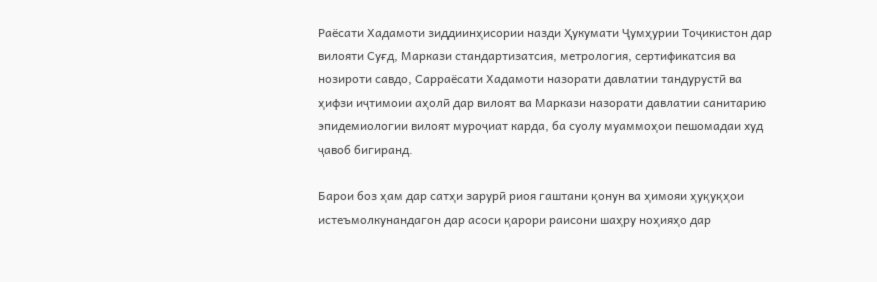Раёсати Хадамоти зиддиинҳисории назди Ҳукумати Ҷумҳурии Тоҷикистон дар вилояти Суғд, Маркази стандартизатсия, метрология, сертификатсия ва нозироти савдо, Сарраёсати Хадамоти назорати давлатии тандурустӣ ва ҳифзи иҷтимоии аҳолӣ дар вилоят ва Маркази назорати давлатии санитарию эпидемиологии вилоят муроҷиат карда, ба суолу муаммоҳои пешомадаи худ ҷавоб бигиранд.

Барои боз ҳам дар сатҳи зарурӣ риоя гаштани қонун ва ҳимояи ҳуқуқҳои истеъмолкунандагон дар асоси қарори раисони шаҳру ноҳияҳо дар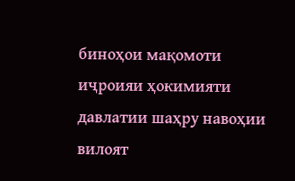биноҳои мақомоти иҷроияи ҳокимияти давлатии шаҳру навоҳии вилоят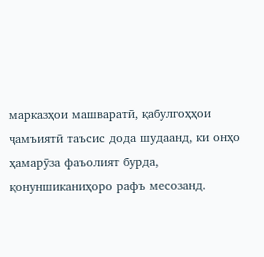марказҳои машваратӣ, қабулгоҳҳои ҷамъиятӣ таъсис дода шудаанд, ки онҳо ҳамарӯза фаъолият бурда, қонуншиканиҳоро рафъ месозанд.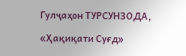Гулҷаҳон ТУРСУНЗОДА,

«Ҳақиқати Суғд»